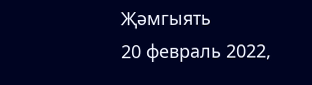Җәмгыять
20 февраль 2022,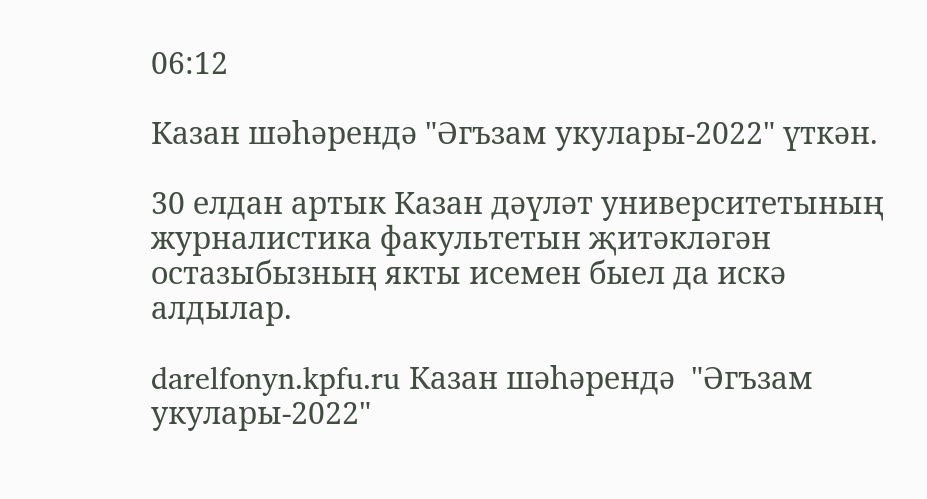06:12

Казан шәһәрендә "Әгъзам укулары-2022" үткән.

30 елдан артык Казан дәүләт университетының журналистика факультетын җитәкләгән остазыбызның якты исемен быел да искә алдылар.

darelfonyn.kpfu.ru Казан шәһәрендә  "Әгъзам укулары-2022"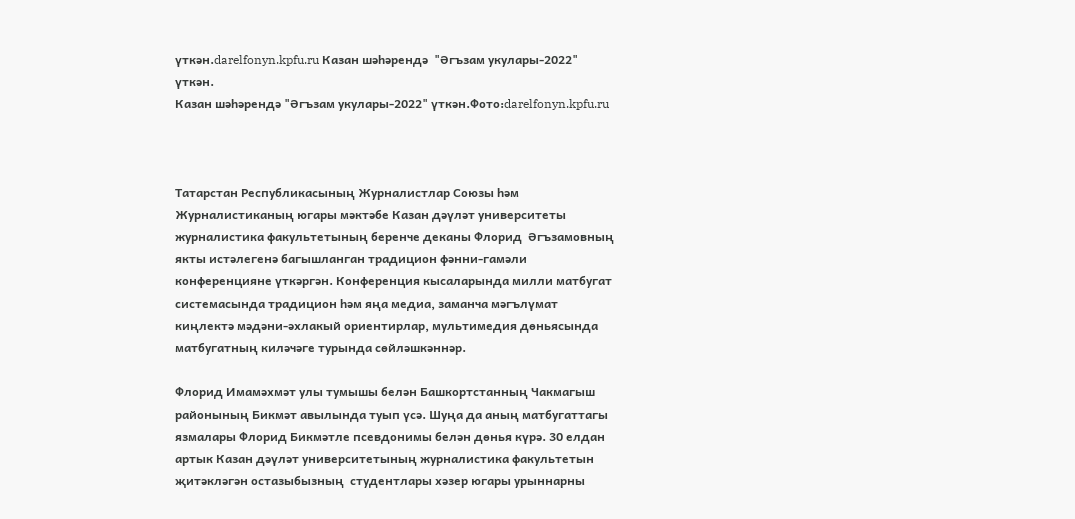үткән.darelfonyn.kpfu.ru Казан шәһәрендә  "Әгъзам укулары-2022" үткән.
Казан шәһәрендә "Әгъзам укулары-2022" үткән.Фото:darelfonyn.kpfu.ru



Татарстан Республикасының Журналистлар Союзы һәм Журналистиканың югары мәктәбе Казан дәүләт университеты журналистика факультетының беренче деканы Флорид  Әгъзамовның якты истәлегенә багышланган традицион фәнни-гамәли конференцияне үткәргән. Конференция кысаларында милли матбугат системасында традицион һәм яңа медиа, заманча мәгълүмат киңлектә мәдәни-әхлакый ориентирлар, мультимедия дөньясында матбугатның киләчәге турында сөйләшкәннәр.

Флорид Имамәхмәт улы тумышы белән Башкортстанның Чакмагыш районының Бикмәт авылында туып үсә. Шуңа да аның матбугаттагы язмалары Флорид Бикмәтле псевдонимы белән дөнья күрә. 30 елдан артык Казан дәүләт университетының журналистика факультетын җитәкләгән остазыбызның  студентлары хәзер югары урыннарны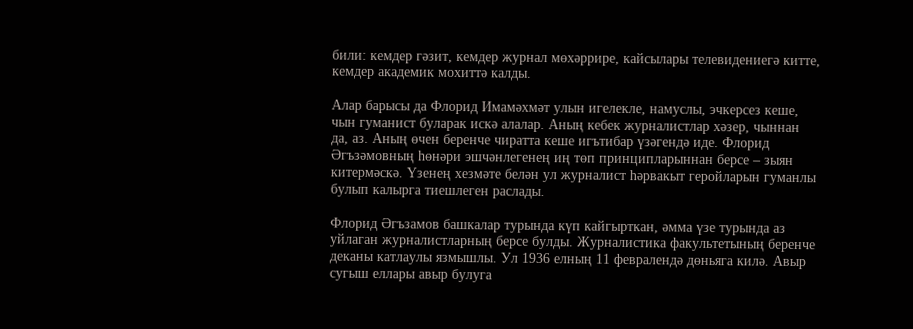били: кемдер гәзит, кемдер журнал мөхәррире, кайсылары телевидениегә китте, кемдер академик мохиттә калды.

Алар барысы да Флорид Имамәхмәт улын игелекле, намуслы, эчкерсез кеше, чын гуманист буларак искә алалар. Аның кебек журналистлар хәзер, чыннан да, аз. Аның өчен беренче чиратта кеше игътибар үзәгендә иде. Флорид Әгъзәмовның һөнәри эшчәнлегенең иң төп принципларыннан берсе – зыян китермәскә. Үзенең хезмәте белән ул журналист һәрвакыт геройларын гуманлы булып калырга тиешлеген раслады.

Флорид Әгъзамов башкалар турында күп кайгырткан, әмма үзе турында аз уйлаган журналистларның берсе булды. Журналистика факультетының беренче деканы катлаулы язмышлы. Ул 1936 елның 11 февралендә дөньяга килә. Авыр сугыш еллары авыр булуга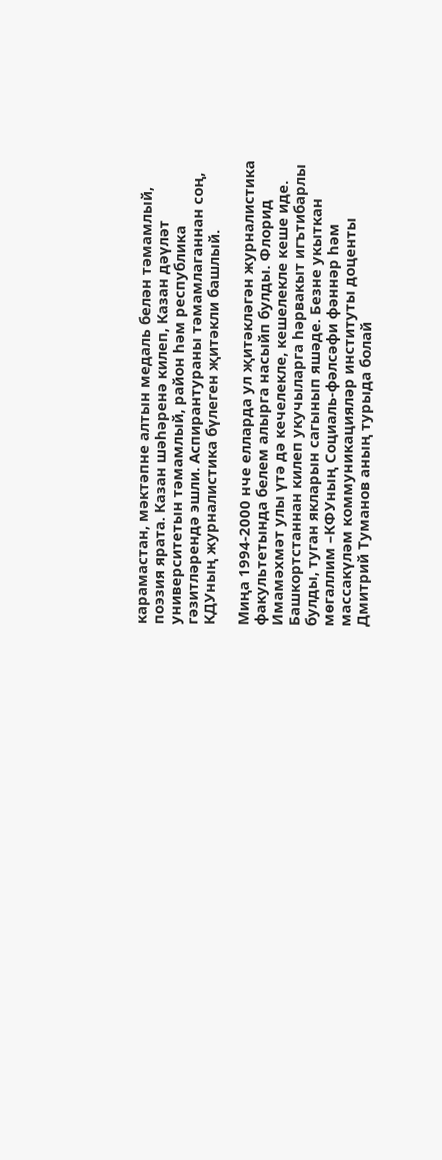карамастан, мәктәпне алтын медаль белән тәмамлый, поэзия ярата. Казан шәһәренә килеп, Казан дәүләт университетын тәмамлый, район һәм республика гәзитләрендә эшли. Аспирантураны тәмамлаганнан соң, КДУның журналистика бүлеген җитәкли башлый.

Миңа 1994-2000 нче елларда ул җитәкләгән журналистика факультетында белем алырга насыйп булды. Флорид Имамәхмәт улы үтә дә кечелекле, кешелекле кеше иде. Башкортстаннан килеп укучыларга һәрвакыт игътибарлы булды, туган якларын сагынып яшәде. Безне укыткан мөгаллим –КФУның Социаль-фәлсәфи фәннәр һәм массакүләм коммуникацияләр институты доценты Дмитрий Туманов аның турыда болай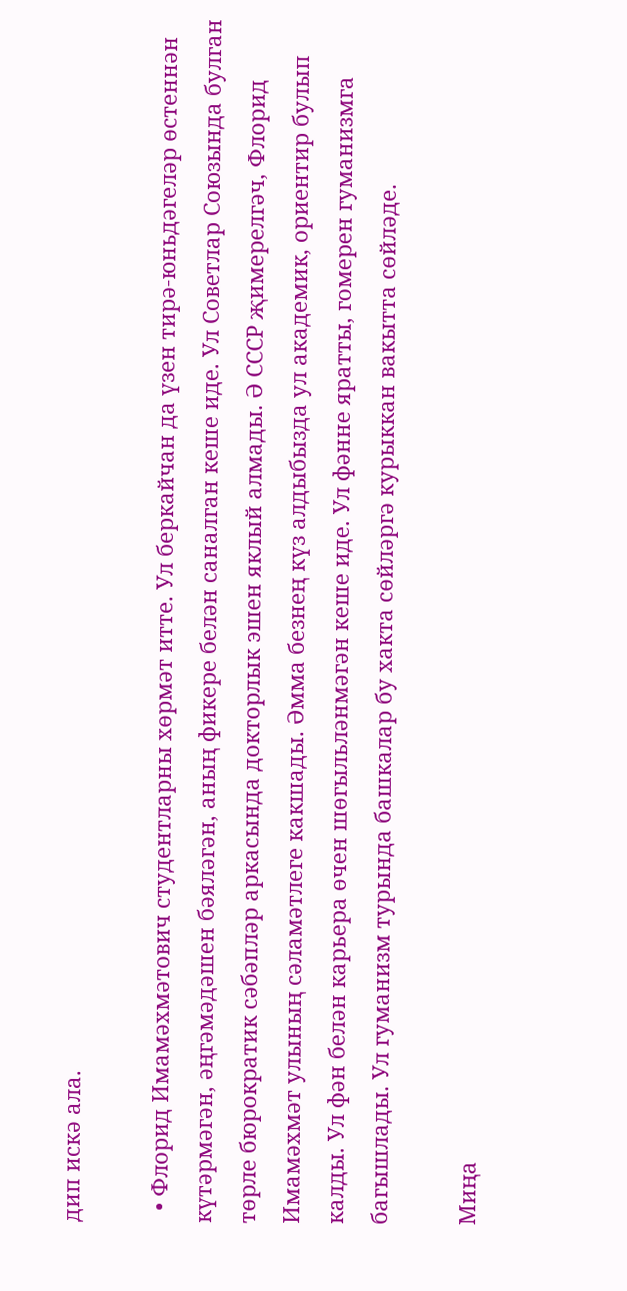дип искә ала.

  • Флорид Имамәхмәтович студентларны хөрмәт итте. Ул беркайчан да үзен тирә-юньдәгеләр өстеннән күтәрмәгән, әңгәмәдәшен бәяләгән, аның фикере белән саналган кеше иде. Ул Советлар Союзында булган төрле бюрократик сәбәпләр аркасында докторлык эшен яклый алмады. Ә СССР җимерелгәч, Флорид Имамәхмәт улының сәламәтлеге какшады. Әмма безнең күз алдыбызда ул академик, ориентир булып калды. Ул фән белән карьера өчен шөгыльләнмәгән кеше иде. Ул фәнне яратты, гомерен гуманизмга багышлады. Ул гуманизм турында башкалар бу хакта сөйләргә курыккан вакытта сөйләде.

Миңа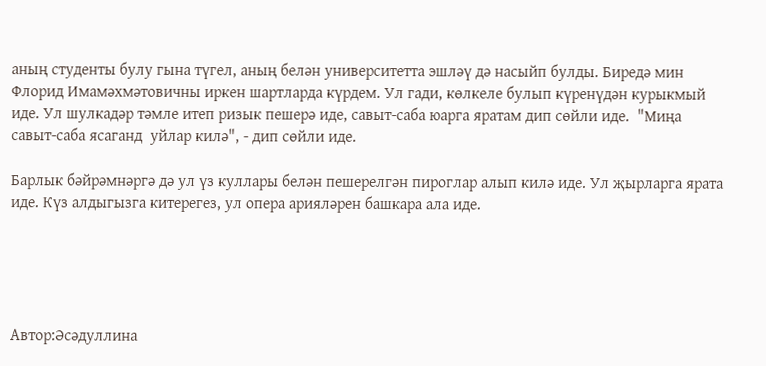аның студенты булу гына түгел, аның белән университетта эшләү дә насыйп булды. Биредә мин Флорид Имамәхмәтовичны иркен шартларда күрдем. Ул гади, көлкеле булып күренүдән курыкмый иде. Ул шулкадәр тәмле итеп ризык пешерә иде, савыт-саба юарга яратам дип сөйли иде.  "Миңа савыт-саба ясаганд  уйлар килә", - дип сөйли иде.

Барлык бәйрәмнәргә дә ул үз куллары белән пешерелгән пироглар алып килә иде. Ул җырларга ярата иде. Күз алдыгызга китерегез, ул опера арияләрен башкара ала иде.





Автор:Әсәдуллина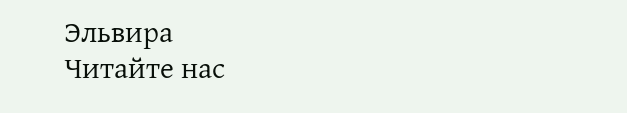Эльвира
Читайте нас